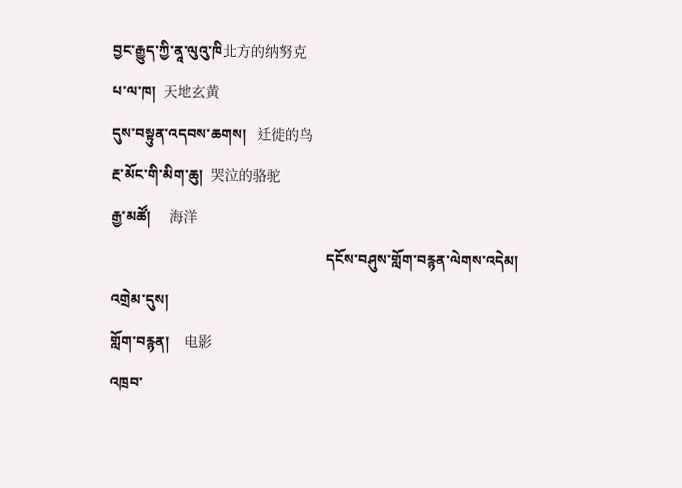བྱང་རྒྱུད་ཀྱི་ནཱ་ལུའུ་ཁི北方的纳努克
པ་ལ་ཁ།  天地玄黄
དུས་བསྟུན་འདབས་ཆགས།   迁徙的鸟
རྔ་མོང་གི་མིག་ཆུ།  哭泣的骆驼
རྒྱ་མཚོ།     海洋
                                                           དངོས་བཤུས་གློག་བརྙན་ལེགས་འདེམ།
འགྲེམ་དུས།
གློག་བརྙན།    电影
འཁྲབ་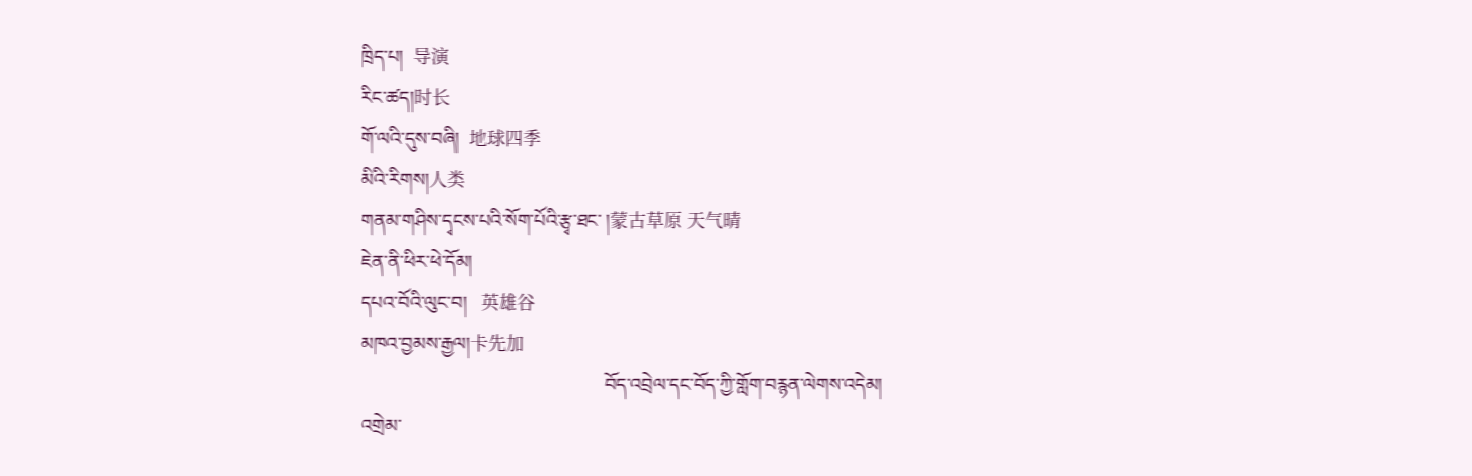ཁྲིད་པ།  导演
རིང་ཚད།时长
གོ་ལའི་དུས་བཞི།  地球四季
མིའི་རིགས།人类
གནམ་གཤིས་དྭངས་པའི་སོག་པོའི་རྩྭ་ཐང་ །蒙古草原 天气晴
ཇེན་ནི་ཕིར་ཕེ་དོམ།
དཔའ་བོའི་ལུང་བ།   英雄谷
མཁའ་བྱམས་རྒྱལ།卡先加
                                                    བོད་འབྲེལ་དང་བོད་ཀྱི་གློག་བརྙན་ལེགས་འདེམ།
འགྲེམ་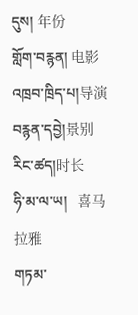དུས། 年份
གློག་བརྙན། 电影
འཁྲབ་ཁྲིད་པ།导演
བརྙན་དབྱེ།景别
རིང་ཚད།时长
ཧི་མ་ལ་ཡ།   喜马拉雅
གཏམ་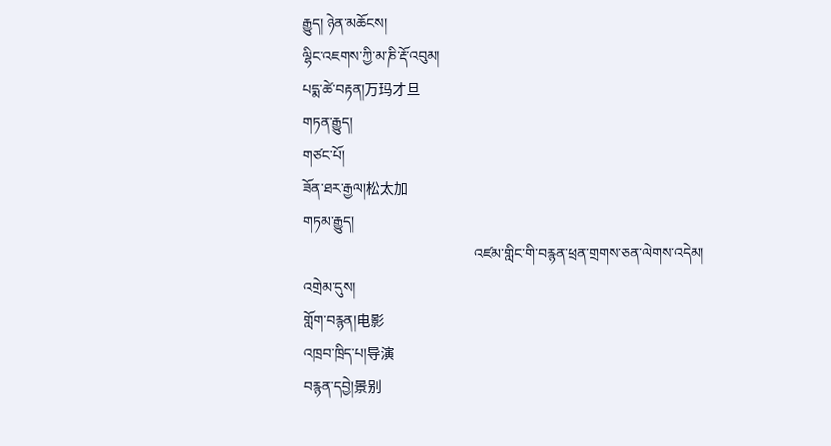རྒྱུད། ཉེན་མཆོངས།
ལྷིང་འཇགས་ཀྱི་མ་ཎི་རྡོ་འབུམ།
པདྨ་ཚེ་བརྟན།万玛才旦
གཏན་རྒྱུད།
གཙང་པོ།
ཟོན་ཐར་རྒྱལ།松太加
གཏམ་རྒྱུད།
                                               འཛམ་གླིང་གི་བརྙན་ཕྲན་གྲགས་ཅན་ལེགས་འདེམ།
འགྲེམ་དུས།
གློག་བརྙན།电影
འཁྲབ་ཁྲིད་པ།导演
བརྙན་དབྱེ།景别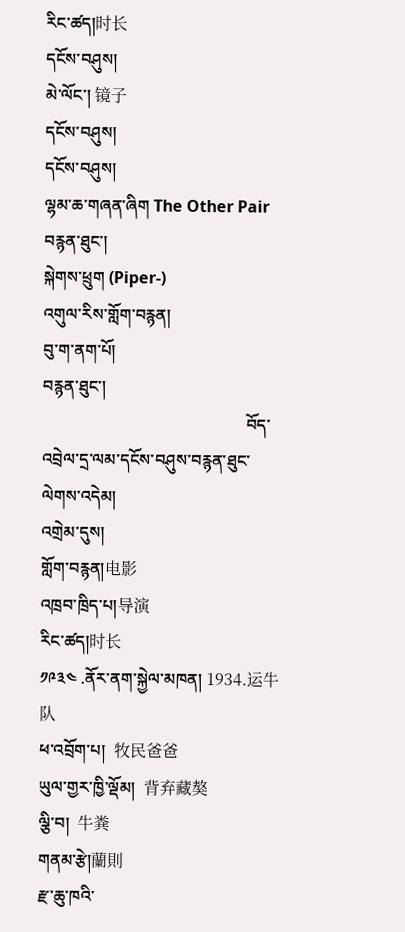རིང་ཚད།时长
དངོས་བཤུས།
མེ་ལོང་། 镜子
དངོས་བཤུས།
དངོས་བཤུས།
ལྷམ་ཆ་གཞན་ཞིག The Other Pair
བརྙན་ཐུང་།
སྐེགས་ཕྲུག (Piper-)
འགུལ་རིས་གློག་བརྙན།
བུ་ག་ནག་པོ།
བརྙན་ཐུང་།
                                                 བོད་འབྲེལ་དྲ་ལམ་དངོས་བཤུས་བརྙན་ཐུང་ལེགས་འདེམ།
འགྲེམ་དུས།
གློག་བརྙན།电影
འཁྲབ་ཁྲིད་པ།导演
རིང་ཚད།时长
༡༩༣༤ .ནོར་ནག་སྐྱེལ་མཁན། 1934.运牛队
ཕ་འབྲོག་པ།  牧民爸爸
ཡུལ་གྱར་ཁྱི་ལྡོམ།  背弃藏獒
ལྕི་བ།  牛粪
གནམ་རྩེ།蘭則
རྫ་ཆུ་ཁའི་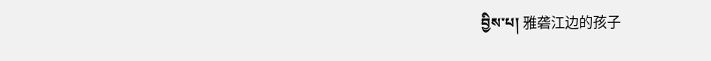བྱིས་པ། 雅砻江边的孩子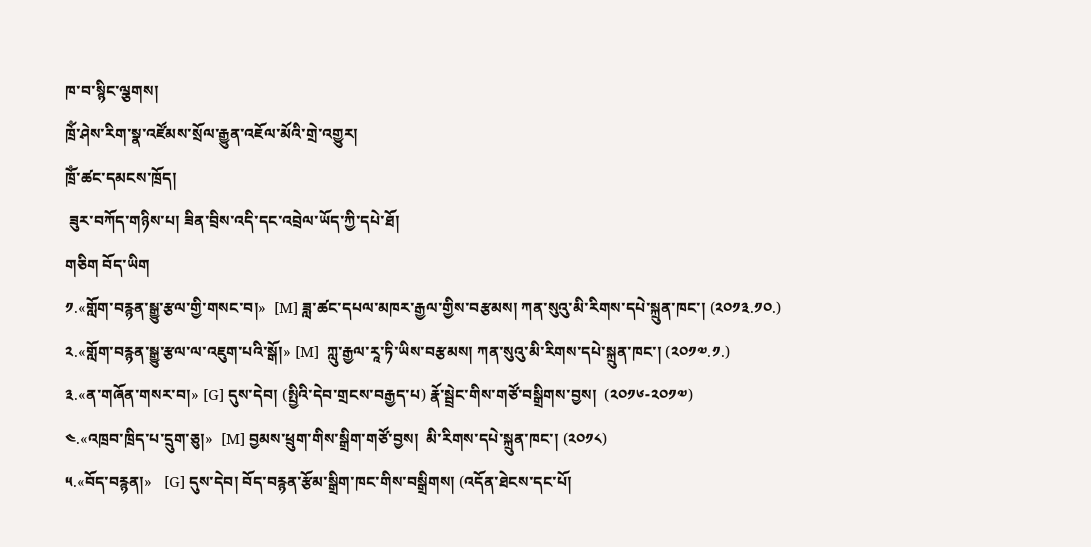ཁ་བ་སྙིང་ལྕགས།
ཁྲོཾ་ཤེས་རིག་སྣ་འཛོམས་སྲོལ་རྒྱུན་འཇོལ་མོའི་གྲེ་འགྱུར།
ཁྲོཾ་ཚང་དམངས་ཁྲོད།
 ཟུར་བཀོད་གཉིས་པ། ཟིན་བྲིས་འདི་དང་འབྲེལ་ཡོད་ཀྱི་དཔེ་ཐོ།
གཅིག བོད་ཡིག
༡.«གློག་བརྙན་སྒྱུ་རྩལ་གྱི་གསང་བ།»  [M] ཟླ་ཚང་དཔལ་མཁར་རྒྱལ་གྱིས་བརྩམས། ཀན་སུའུ་མི་རིགས་དཔེ་སྐྲུན་ཁང་། (༢༠༡༣.༡༠.)
༢.«གློག་བརྙན་སྒྱུ་རྩལ་ལ་འཇུག་པའི་སྒོ།» [M]  ཀླུ་རྒྱལ་རཱ་ཏི་ཡིས་བརྩམས། ཀན་སུའུ་མི་རིགས་དཔེ་སྐྲུན་ཁང་། (༢༠༡༧.༡.)
༣.«ན་གཞོན་གསར་བ།» [G] དུས་དེབ། (སྤྱིའི་དེབ་གྲངས་བརྒྱད་པ) རྣོ་སྦྲེང་གིས་གཙོ་བསྒྲིགས་བྱས།  (༢༠༡༦-༢༠༡༧)
༤.«འཁྲབ་ཁྲིད་པ་དྲུག་ཅུ།»  [M] བྱམས་ཕྲུག་གིས་སྒྲིག་གཙོ་བྱས།  མི་རིགས་དཔེ་སྐྲུན་ཁང་། (༢༠༡༨)
༥.«བོད་བརྙན།»   [G] དུས་དེབ། བོད་བརྙན་རྩོམ་སྒྲིག་ཁང་གིས་བསྒྲིགས། (འདོན་ཐེངས་དང་པོ།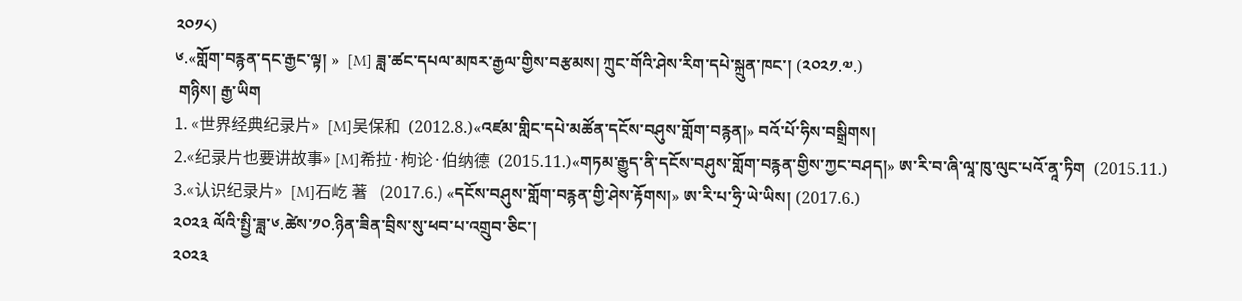༢༠༡༨)
༦.«གློག་བརྙན་དང་རྒྱང་ལྟ། »  [M] ཟླ་ཚང་དཔལ་མཁར་རྒྱལ་གྱིས་བརྩམས། ཀྲུང་གོའི་ཤེས་རིག་དཔེ་སྐྲུན་ཁང་། (༢༠༢༡.༧.)
 གཉིས། རྒྱ་ཡིག
1. «世界经典纪录片»  [M]吴保和  (2012.8.)«འཛམ་གླིང་དཔེ་མཚོན་དངོས་བཤུས་གློག་བརྙན།» བའོ་པོ་ཧིས་བསྒྲིགས།
2.«纪录片也要讲故事» [M]希拉·枸论·伯纳德  (2015.11.)«གཏམ་རྒྱུད་ནི་དངོས་བཤུས་གློག་བརྙན་གྱིས་ཀྱང་བཤད།» ཨ་རི་བ་ཞི་ལཱ་ཁུ་ལུང་པའོ་ནཱ་ཏིག  (2015.11.)
3.«认识纪录片»  [M]石屹 著   (2017.6.) «དངོས་བཤུས་གློག་བརྙན་གྱི་ཤེས་རྟོགས།» ཨ་རི་པ་ཧྲི་ཡེ་ཡིས། (2017.6.)
༢༠༢༣ ལོའི་སྤྱི་ཟླ་༦.ཚེས་༡༠.ཉིན་ཟིན་བྲིས་སུ་ཕབ་པ་འགྲུབ་ཅིང་།
༢༠༢༣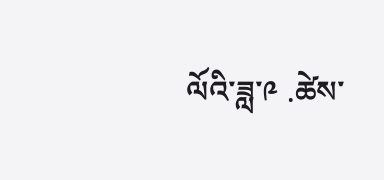ལོའི་ཟླ་༩ .ཚེས་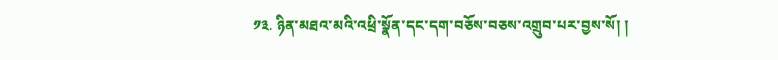༡༣. ཉིན་མཐའ་མའི་འཕྲི་སྣོན་དང་དག་བཅོས་བཅས་འགྲུབ་པར་བྱས་སོ། །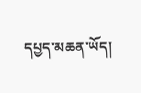དཔྱད་མཆན་ཡོད།